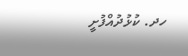ހދ. ކުޅުދުއްފުށީ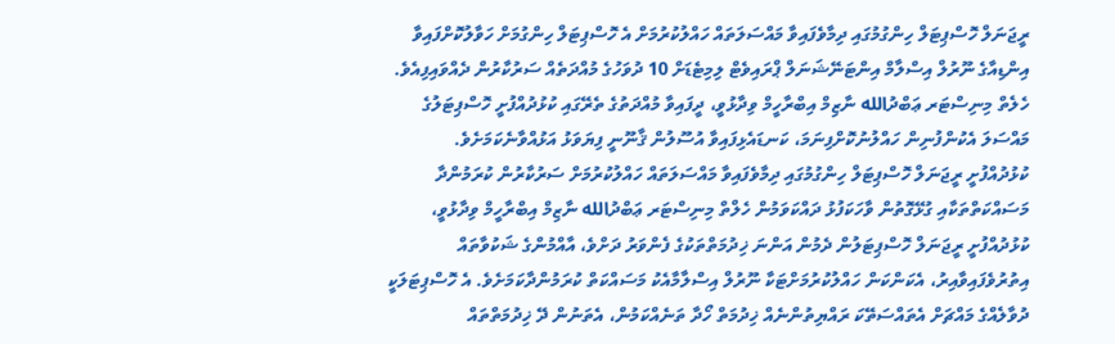ރީޖަނަލް ހޮސްޕިޓަލް ހިންގުމުގައި ދިމާވެފައިވާ މައްސަލަތައް ހައްލުކުރުމަށް އެ ހޮސްޕިޓަލް ހިންގުމަށް ހަވާލުކޮށްފައިވާ އިންޑިއާގެ ނޫރުލް އިސްލާމް އިންޓަނޭޝަނަލް ޕްރައިވެޓް ލިމިޓެޑަށް 10 ދުވަހުގެ މުއްދަތެއް ސަރުކާރުން ދެއްވައިފިއެވެ. ހެލެތް މިނިސްޓަރ ޢަބްދުالله ނާޒިމް އިބްރާހީމް ވިދާޅުވީ، ދީފައިވާ މުއްދަތުގެ ތެރޭގައި ކުޅުދުއްފުށީ ހޮސްޕިޓަލުގެ މައްސަލަ އެކުންފުނިން ހައްލުނުކޮށްފިނަމަ، ކަނޑައެޅިފައިވާ އުސޫލުން ޤާނޫނީ ފިޔަވަޅު އަޅުއްވާނެކަމަށެވެ.
ކުޅުދުއްފުށީ ރީޖަނަލް ހޮސްޕިޓަލް ހިންގުމުގައި ދިމާވެފައިވާ މައްސަލަތައް ހައްލުކުރުމަށް ސަރުކާރުން ކުރަމުންދާ މަސައްކަތްތަކާއި ގުޅޭގޮތުން ވާހަކަފުޅު ދައްކަވަމުން ހެލްތް މިނިސްޓަރ ޢަބްދުالله ނާޒިމް އިބްރާހީމް ވިދާޅުވީ، ކުޅުދުއްފުށީ ރީޖަނަލް ހޮސްޕިޓަލުން ދެމުން އަންނަ ޚިދުމަތްތަކުގެ ފެންވަރު ދަށްވެ، އާއްމުންގެ ޝަކުވާތައް އިތުރުވެފައިވާއިރު، އެކަންކަން ހައްލުކުރުމަށްޓަކާ ނޫރުލް އިސްލާމާއެކު މަސައްކަތް ކުރަމުންދާކަމަށެވެ. އެ ހޮސްޕިޓަލަކީ ދުވާލެއްގެ މައްޗަށް އެތައްސަތޭކަ ރައްޔިތުންނެއް ޚިދުމަތް ހޯދާ ތަނެއްކަމުން، އެތަނުން ދޭ ޚިދުމަތްތައް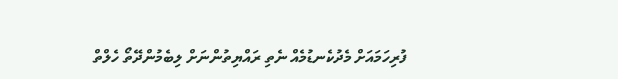ފުރިހަމައަށް މެދުކެނޑުމެއް ނެތި ރައްޔިތުންނަށް ލިބެމުންދޭތޯ ހެލްތް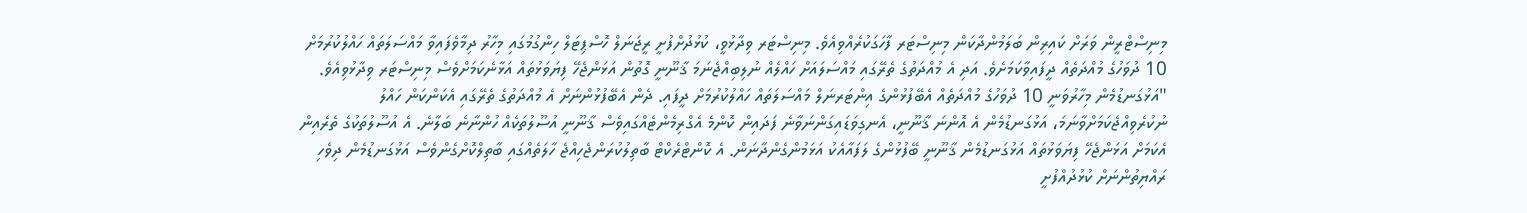މިނިސްޓްރީން ވަރަށް ކައިރިން ބަލަމުންދާކަން މިނިސްޓަރ ފާހަގަކުރެއްވިއެވެ. މިނިސްޓަރ ވިދާޅުވީ، ކުޅުދުށްފުށީ ރީޖަނަލް ހޮސްޕިޓަލް ހިންގުމުގައި މިހާރު ދިމާވެފައިވާ މައްސަލަތައް ހައްލުކުރުމަށް 10 ދުވަހުގެ މުއްދަތެއް ދީފައިވާކަމަށެވެ. އަދި އެ މުއްދަތުގެ ތެރޭގައި މައްސަލައަށް ހައްލެއް ނުލިބިއްޖެނަމަ ޤާނޫނީ ގޮތުން އަޅަންޖެހޭ ފިޔަވަޅުތައް އަޅާނެކަމަށްވެސް މިނިސްޓަރ ވިދާޅުވިއެވެ.
"އަޅުގަނޑުމެން މިހާރުވަނީ 10 ދުވަހުގެ މުއްދަތެއް އެބޭފުޅުންގެ އިންޓަރނަލް މައްސަލަތައް ހައްލުކުރުމަށް ދީފައި. ދެން އެބޭފުޅުންނަށް އެ މުއްދަތުގެ ތެރޭގައި އެކަންކަން ހައްލު ނުކުރެވިއްޖެކަމަށްވާނަމަ، އަޅުގަނޑުމެން އެ އޮންނަ ޤާނޫނީ، އެނގިވަޑައިގަންނަވާނެ ފަދައިން ކޮންމެ އެގްރިމެންޓެއްގައިވެސް ޤާނޫނީ އުސޫލުތަކެއް ހުންނާނެ ބަލާނެ. އެ އުސޫލުތަކުގެ ތެރެއިން އެކަމަށް އަޅަންޖެހޭ ފިޔަވަޅުތައް އަޅުގަނޑުމެން ޤާނޫނީ ބޭފުޅުންގެ ލަފައާއެކު އަޅަމުންގެންދާނަން. އެ ކޮންޓްރެކްޓް ބާތިލުކުރަންޖެހިއްޖެ ހާލަތެއްގައި ބާތިލްކޮށްގެންވެސް އަޅުގަނޑުމެން ދިވެހި ރައްޔިތުންނަށް ކުޅުދުއްފުށީ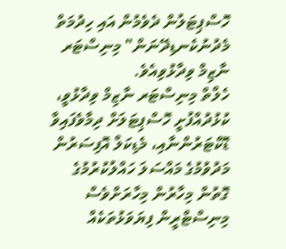ހޮސްޕިޓަލުން ދެވެމުން އައި ހިދުމަތް މެދުނުކެނޑިދޭނަން" މިނިސްޓަރ ނާޒިމް ވިދާޅުވިއެވެ.
ހެލްތް މިނިސްޓަރ ނާޒިމް ވިދާޅުވީ، ކުޅުދުއްފުށީ ހޮސްޕިޓަލަށް ދިމާވެފައިވާ ޑޮކްޓަރުންނާއި، މެޑިކަލް އޮފިސަރުން މަދުވުމުގެ މައްސަލަ ހައްލުކުރުމުގެ ގޮތުން މިހާރުން މިހާރަށްވެސް މިނިސްޓްރީން ފިޔަވަޅުތަކެއް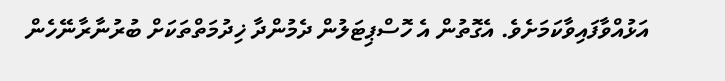އަޅުއްވާފައިވާކަމަށެވެ. އެގޮތުން އެ ހޮސްޕިޓަލުން ދެމުންދާ ޚިދުމަތްތަކަށް ބުރުނާރާނޭހެން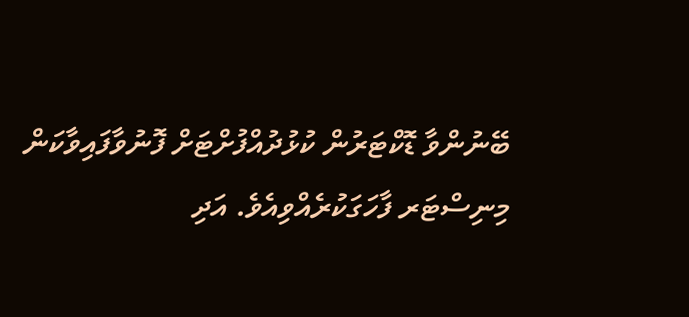ބޭނުންވާ ޑޮކްޓަރުން ކުޅުދުއްފުށްޓަށް ފޮނުވާފައިވާކަން މިނިސްޓަރ ފާހަގަކުރެއްވިއެވެ. އަދި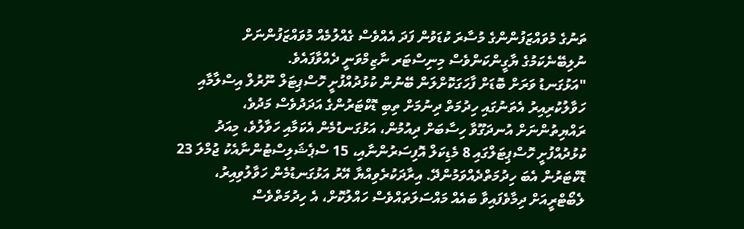ތަނުގެ މުވައްޒަފުންންގެ މުސާރަ ކުޑަވުން ފަދަ އެއްވެސް ގެއްލުމެއް މުވައްޒަފުންނަށް ނުލިބޭނެކަމުގެ ޔާގީންކަންވެސް މިނިސްޓަރ ނާޒިމްވަނީ ދެއްވާފައެވެ.
"އަޅުގަނޑު ވަރަށް ބޮޑަށް ފާހަގަކޮށްލަން ބޭނުން ކުޅުދުއްފުށީ ހޮސްޕިޓަލް ނޫރުލް އިސްލާމާއި ހަވާލުކުރިއިރު އެތަނުގައި ހިދުމަތް ދިނުމަށް ތިބި ޑޮކްޓަރުންގެ އަދަދުވެސް މަދުވެ، ރައްޔިތުންނަށް އުނދަގޫވާ ހިސާބަށް ދިއުމުން، އަޅުގަނޑުމެން އެކަމާއި ހަވާލުވެ، މިއަދު ކުޅުދުއްފުށީ ހޮސްޕިޓަލްގައި 8 މެޑިކަލް އޮފިސަރުންނާއި، 15 ސްޕެޝަލިސްޓުންނާއެކު ޖުމްލަ 23 ޑޮކްޓަރުން އެބަ ހިދުމަތްދެއްވަމުންދޭ. އިރާދަކުރެވިއްޔާ އޭރު އަޅުގަނޑުމެން ހަވާލުވިއިރު، ލެބޯޓްރީއަށް ދިމާވެފައިވާ ބައެއް މައްސަލަތައްވެސް ހައްލުކޮށް، އެ ހިދުމަތްވެސް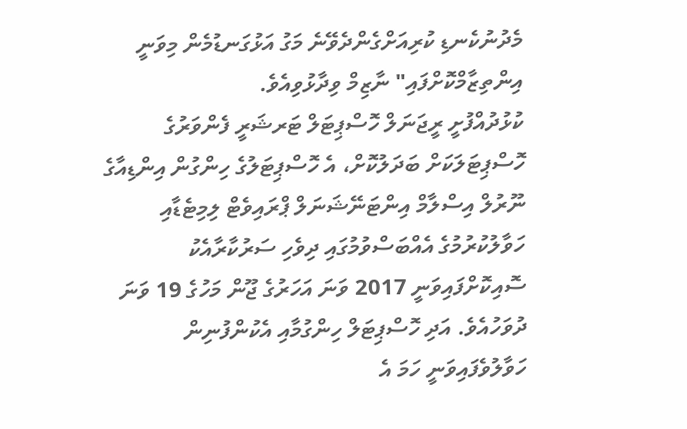މެދުނުކެނޑި ކުރިއަށްގެންދެވޭނެ މަގު އަޅުގަނޑުމެން މިވަނީ އިންތިޒާމްކޮށްފައި" ނާޒިމް ވިދާޅުވިއެވެ.
ކުޅުދުއްފުށީ ރީޖަނަލް ހޮސްޕިޓަލް ޓަރޝަރީ ފެންވަރުގެ ހޮސްޕިޓަލަކަށް ބަދަލުކޮށް، އެ ހޮސްޕިޓަލުގެ ހިންގުން އިންޑިއާގެ ނޫރުލް އިސްލާމް އިންޓަނޭޝަނަލް ޕްރައިވެޓް ލިމިޓެޑާއި ހަވާލުކުރުމުގެ އެއްބަސްވުމުގައި ދިވެހި ސަރުކާރާއެކު ސޮއިކޮށްފައިވަނީ 2017 ވަނަ އަހަރުގެ ޖޫން މަހުގެ 19 ވަނަ ދުވަހުއެވެ. އަދި ހޮސްޕިޓަލް ހިންގުމާއި އެކުންފުނިން ހަވާލުވެފައިވަނީ ހަމަ އެ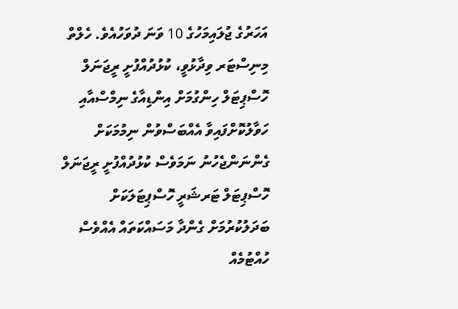އަހަރުގެ ޖުލައިމަހުގެ 10 ވަނަ ދުވަހުއެވެ. ހެލްތް މިނިސްޓަރ ވިދާޅުވީ، ކުޅުދުއްފުށީ ރީޖަނަލް ހޮސްޕިޓަލް ހިންގުމަށް އިންޑިއާގެ ނިމްސްއާއި ހަވާލުކޮށްފައިވާ އެއްބަސްވުން ނިމުމަކަށް ގެންނަންޖެހުނު ނަމަވެސް ކުޅުދުއްފުށީ ރީޖަނަލް ހޮސްޕިޓަލް ޓަރޝަރީ ހޮސްޕިޓަލަކަށް ބަދަލުކުރުމަށް ގެންދާ މަސައްކަތައް އެއްވެސް ހުއްޓުމެއް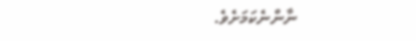ނާންނެކަމަށެވެ.